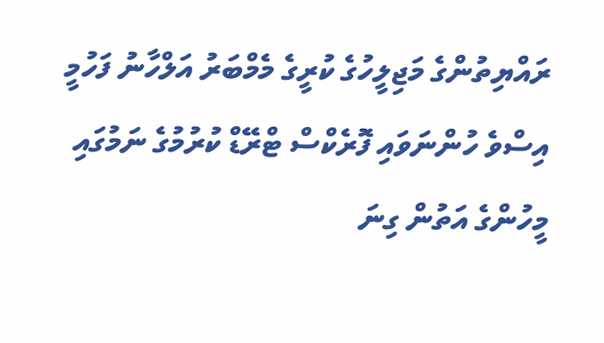ރައްޔިތުންގެ މަޖިލީހުގެ ކުރީގެ މެމްބަރު އަލްހާނު ފަހުމީ އިސްވެ ހުންނަވައި ފޮރެކްސް ޓްރޭޑް ކުރުމުގެ ނަމުގައި މީހުންގެ އަތުން ގިނަ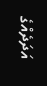އަދަދެއްގެ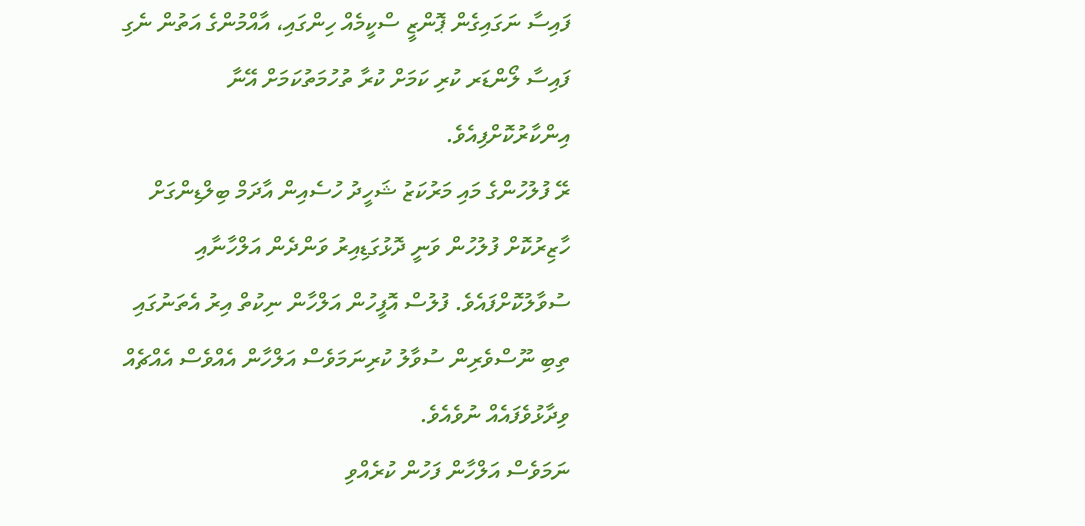ފައިސާ ނަގައިގެން ޕޮންޒީ ސްކީމެއް ހިންގައި، އާއްމުންގެ އަތުން ނެގި ފައިސާ ލޯންޑަރ ކުރި ކަމަށް ކުރާ ތުހުމަތުކަމަށް އޭނާ އިންކާރުކޮށްފިއެވެ.
ރޭ ފުލުހުންގެ މައި މަރުކަޒު ޝަހީދު ހުސެއިން އާދަމް ބިލްޑިންގަށް ހާޒިރުކޮށް ފުލުހުން ވަނީ ދޮޅުގަޑިއިރު ވަންދެން އަލްހާނާއި ސުވާލުކޮށްފައެވެ. ފުލުސް އޮފީހުން އަލްހާން ނިކުތް އިރު އެތަނުގައި ތިބި ނޫސްވެރިން ސުވާލު ކުރިނަމަވެސް އަލްހާން އެއްވެސް އެއްޗެއް ވިދާޅުވެފައެއް ނުވެއެވެ.
ނަމަވެސް އަލްހާން ފަހުން ކުރެއްވި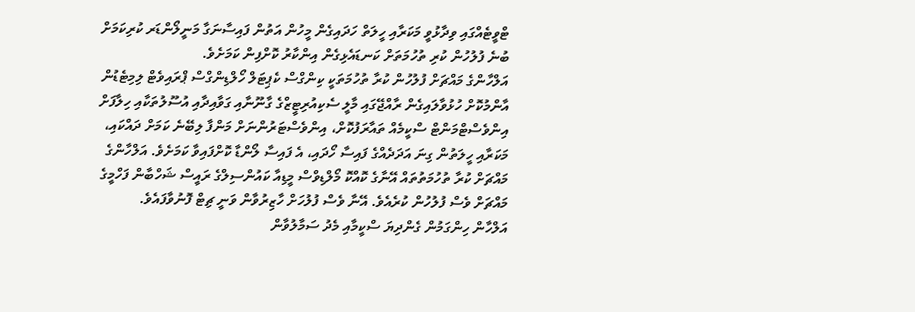ޓްވީޓެއްގައި ވިދާޅުވީ މަކަރާއި ހީލަތް ހަދައިގެން މީހުން އަތުން ފައިސާނަގާ މަނީލޯންޑަރ ކުރިކަމަށް ބުނެ ފުލުހުން ކުރި ތުހުމަތަށް ކަނޑައެޅިގެން އިންކާރު ކޮށްފިން ކަމަށެވެ.
އަލްހާންގެ މައްޗަށް ފުލުހުން ކުރާ ތުހުމަތަކީ ކިންގްސް ކެޕިޓަލް ހޯލްޑިންގްސް ޕްރައިވެޓް ލިމިޓެޑުން އާންމުކޮށް ހުޅުވާލައިގެން ރާއްޖޭގައި މާލީ ސެކިއުރިޓީޒްގެ ގާނޫނާއި ގަވާއިދާއި އުސޫލުތަކާއި ހިލާފަށް އިންވެސްޓްމަންޓް ސްކީމެއް ތައާރަފުކޮށް، އިންވެސްޓަރުންނަށް މަންފާ ލިބޭނެ ކަމަށް ދައްކައި، މަކަރާއި ހީލަތުން ގިނަ އަދަދެއްގެ ފައިސާ ހޯދައި، އެ ފައިސާ ލޯންޑާ ކޮށްފައިވާ ކަމަށެވެ. އަލްހާންގެ މައްޗަށް ކުރާ ތުހުމަތުތައް އޭނާގެ ކޮއްކޮ މޯލްޑިވްސް މީޑިއާ ކައުންސިލްގެ ރައީސް ޝަހްބާން ފަހްމީގެ މައްޗަށް ވެސް ފުލުހުން ކުރެއެވެ. އޭނާ ވެސް ފުލުހަށް ހާޒިރުވާން ވަނީ ޗިޓް ފޮނުވާފައެވެ.
އަލްހާން ހިންގަމުން ގެންދިޔަ ސްކީމާއި މެދު ސަމާލުވާން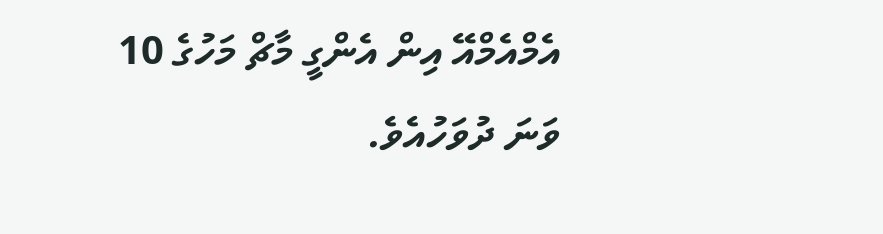އެމްއެމްއޭ އިން އެންގީ މާޗް މަހުގެ 10 ވަނަ ދުވަހުއެވެ.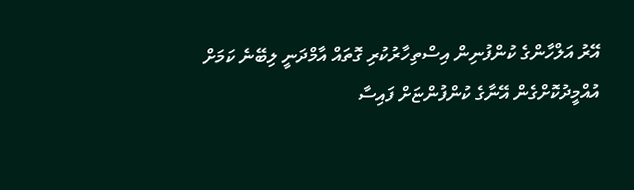އޭރު އަލްހާންގެ ކުންފުނިން އިސްތިހާރުކުރި ގޮތައް އާމްދަނީ ލިބޭނެ ކަމަށް އުއްމީދުކޮށްގެން އޭނާގެ ކުންފުންޏަށް ފައިސާ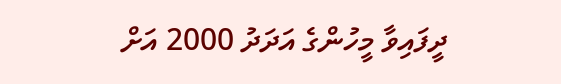ދީފައިވާ މީހުންގެ އަދަދު 2000 އަށް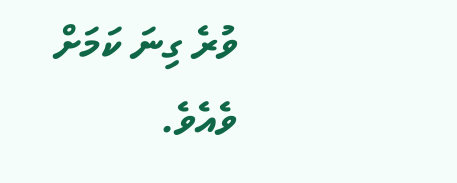ވުރެ ގިނަ ކަމަށް ވެއެވެ.